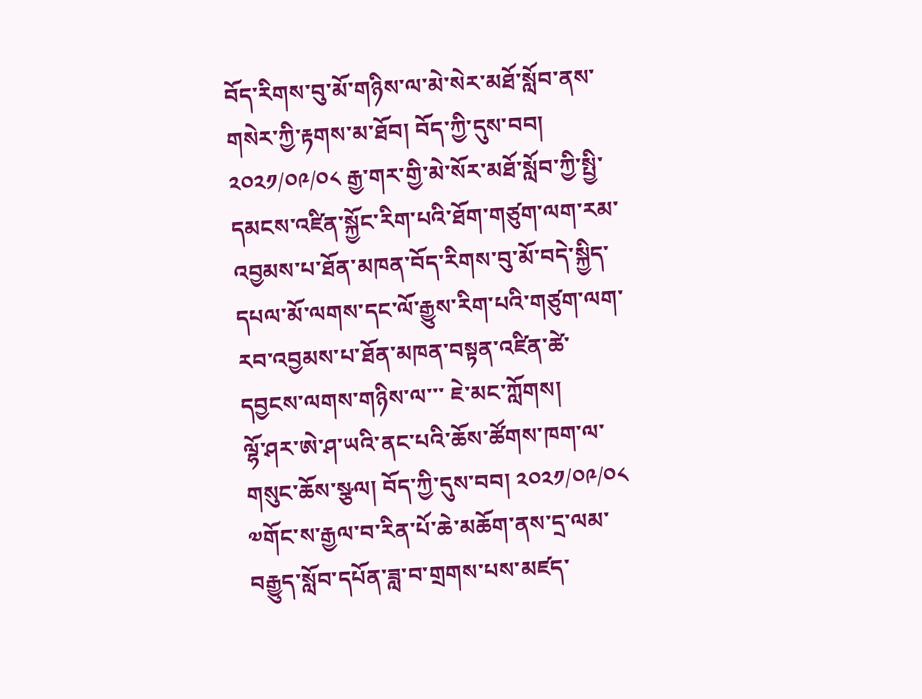བོད་རིགས་བུ་མོ་གཉིས་ལ་མེ་སེར་མཐོ་སློབ་ནས་གསེར་ཀྱི་རྟགས་མ་ཐོབ། བོད་ཀྱི་དུས་བབ། ༢༠༢༡/༠༩/༠༨ རྒྱ་གར་གྱི་མེ་སོར་མཐོ་སློབ་ཀྱི་སྤྱི་དམངས་འཛིན་སྐྱོང་རིག་པའི་ཐོག་གཙུག་ལག་རམ་འབྱམས་པ་ཐོན་མཁན་བོད་རིགས་བུ་མོ་བདེ་སྐྱིད་དཔལ་མོ་ལགས་དང་ལོ་རྒྱུས་རིག་པའི་གཙུག་ལག་རབ་འབྱམས་པ་ཐོན་མཁན་བསྟན་འཛིན་ཚེ་དབྱངས་ལགས་གཉིས་ལ་་་ ཇེ་མང་ཀློགས།
ལྷོ་ཤར་ཨེ་ཤ་ཡའི་ནང་པའི་ཆོས་ཚོགས་ཁག་ལ་གསུང་ཆོས་སྩལ། བོད་ཀྱི་དུས་བབ། ༢༠༢༡/༠༩/༠༨ ༧གོང་ས་རྒྱལ་བ་རིན་པོ་ཆེ་མཆོག་ནས་དྲ་ལམ་བརྒྱུད་སློབ་དཔོན་ཟླ་བ་གྲགས་པས་མཛད་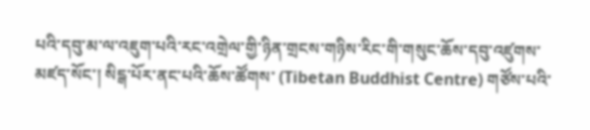པའི་དབུ་མ་ལ་འཇུག་པའི་རང་འགྲེལ་གྱི་ཉིན་གྲངས་གཉིས་རིང་གི་གསུང་ཆོས་དབུ་འཛུགས་མཛད་སོང་། སིངྒ་པོར་ནང་པའི་ཆོས་ཚོགས་ (Tibetan Buddhist Centre) གཙོས་པའི་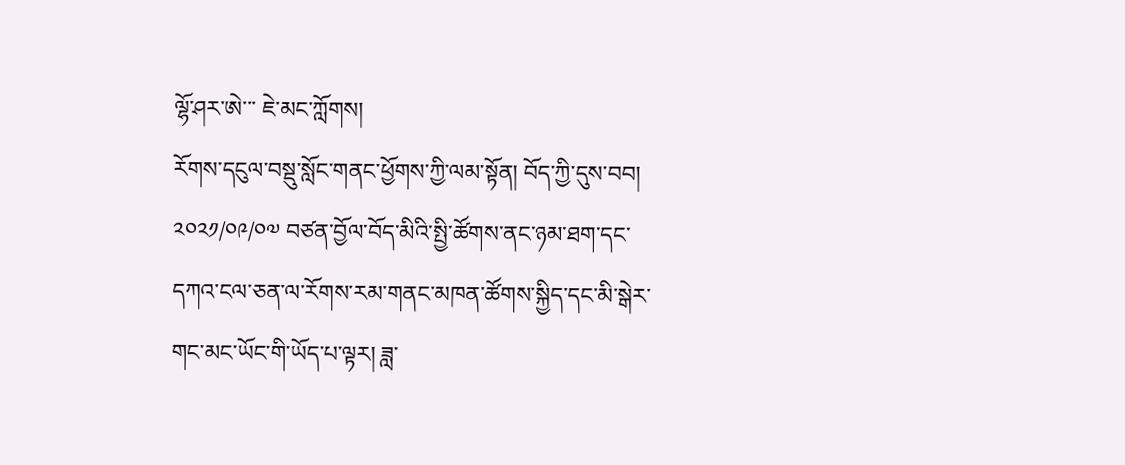ལྷོ་ཤར་ཨེ་་་ ཇེ་མང་ཀློགས།
རོགས་དངུལ་བསྡུ་སློང་གནང་ཕྱོགས་ཀྱི་ལམ་སྟོན། བོད་ཀྱི་དུས་བབ། ༢༠༢༡/༠༩/༠༧ བཙན་བྱོལ་བོད་མིའི་སྤྱི་ཚོགས་ནང་ཉམ་ཐག་དང་དཀའ་ངལ་ཅན་ལ་རོགས་རམ་གནང་མཁན་ཚོགས་སྐྱིད་དང་མི་སྒེར་གང་མང་ཡོང་གི་ཡོད་པ་ལྟར། ཟླ་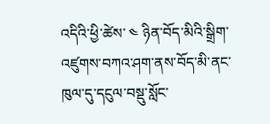འདིའི་ཕྱི་ཚེས་ ༤ ཉིན་བོད་མིའི་སྒྲིག་འཛུགས་བཀའ་ཤག་ནས་བོད་མི་ནང་ཁུལ་དུ་དངུལ་བསྡུ་སློང་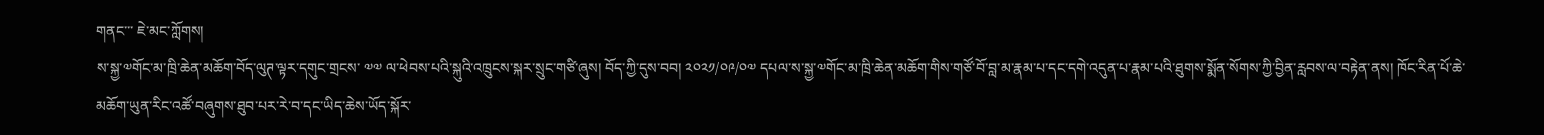གནང་་་ ཇེ་མང་ཀློགས།
ས་སྐྱ་༧གོང་མ་ཁྲི་ཆེན་མཆོག་བོད་ལུཊ་ལྟར་དགུང་གྲངས་ ༧༧ ལ་ཕེབས་པའི་སྐུའི་འཁྲུངས་སྐར་སྲུང་གཙི་ཞུས། བོད་ཀྱི་དུས་བབ། ༢༠༢༡/༠༩/༠༧ དཔལ་ས་སྐྱ་༧གོང་མ་ཁྲི་ཆེན་མཆོག་གིས་གཙོ་བོ་བླ་མ་རྣམ་པ་དང་དགེ་འདུན་པ་རྣམ་པའི་ཐུགས་སྨོན་སོགས་ཀྱི་བྱིན་རླབས་ལ་བརྟེན་ནས། ཁོང་རིན་པོ་ཆེ་མཆོག་ཡུན་རིང་འཚོ་བཞུགས་ཐུབ་པར་རེ་བ་དང་ཡིད་ཆེས་ཡོད་སྐོར་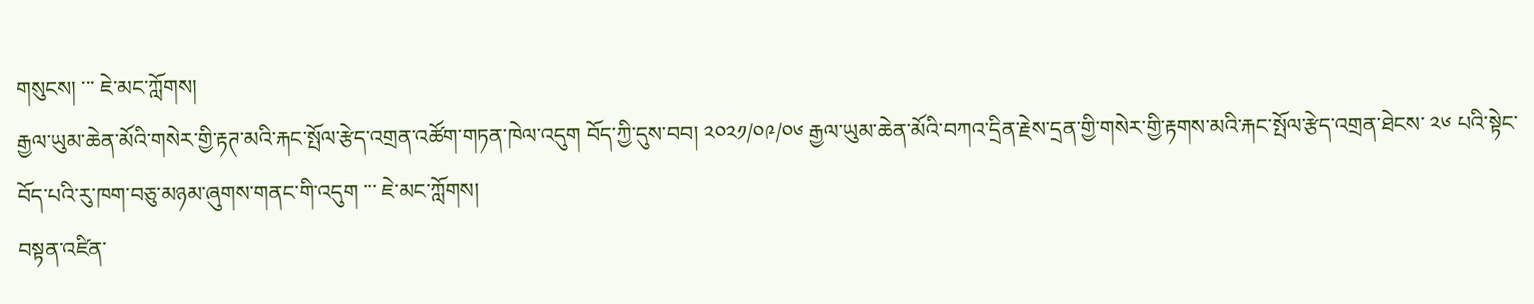གསུངས། ་་་ ཇེ་མང་ཀློགས།
རྒྱལ་ཡུམ་ཆེན་མོའི་གསེར་གྱི་རྟཊ་མའི་རྐང་སྤོལ་རྩེད་འགྲན་འཚོག་གཏན་ཁེལ་འདུག བོད་ཀྱི་དུས་བབ། ༢༠༢༡/༠༩/༠༦ རྒྱལ་ཡུམ་ཆེན་མོའི་བཀའ་དྲིན་རྗེས་དྲན་གྱི་གསེར་གྱི་རྟགས་མའི་རྐང་སྤོལ་རྩེད་འགྲན་ཐེངས་ ༢༦ པའི་སྟེང་བོད་པའི་རུ་ཁག་བཅུ་མཉམ་ཞུགས་གནང་གི་འདུག ་་་ ཇེ་མང་ཀློགས།
བསྟན་འཛིན་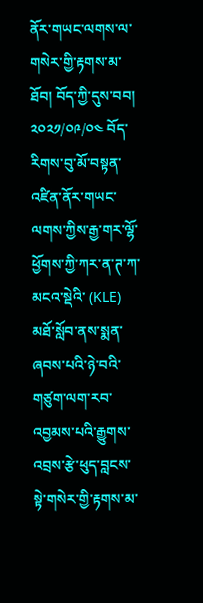ནོར་གཡང་ལགས་ལ་གསེར་གྱི་རྟགས་མ་ཐོབ། བོད་ཀྱི་དུས་བབ། ༢༠༢༡/༠༩/༠༤ བོད་རིགས་བུ་མོ་བསྟན་འཛིན་ནོར་གཡང་ལགས་ཀྱིས་རྒྱ་གར་ལྷོ་ཕྱོགས་ཀྱི་ཀར་ན་ཊ་ཀ་མངའ་སྡེའི་ (KLE) མཐོ་སློབ་ནས་སྨན་ཞབས་པའི་ཉེ་བའི་གཙུག་ལག་རབ་འབྱམས་པའི་རྒྱུགས་འབྲས་རྩེ་ཕུད་བླངས་སྟེ་གསེར་གྱི་རྟགས་མ་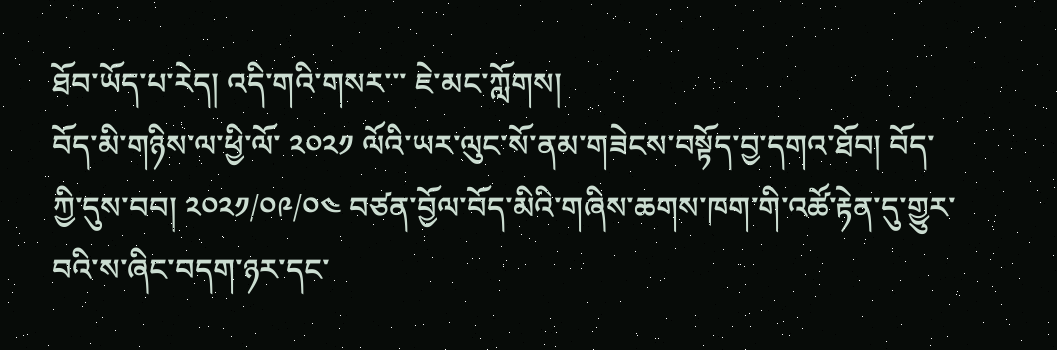ཐོབ་ཡོད་པ་རེད། འདི་གའི་གསར་་་ ཇེ་མང་ཀློགས།
བོད་མི་གཉིས་ལ་ཕྱི་ལོ་ ༢༠༢༡ ལོའི་ཡར་ལུང་སོ་ནམ་གཟེངས་བསྟོད་བྱ་དགའ་ཐོབ། བོད་ཀྱི་དུས་བབ། ༢༠༢༡/༠༩/༠༤ བཙན་བྱོལ་བོད་མིའི་གཞིས་ཆགས་ཁག་གི་འཚོ་རྟེན་དུ་གྱུར་བའི་ས་ཞིང་བདག་ཉར་དང་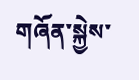གཞོན་སྐྱེས་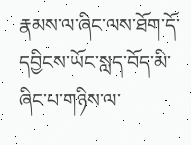རྣམས་ལ་ཞིང་ལས་ཐོག་དོ་དབྱིངས་ཡོང་སླད་བོད་མི་ཞིང་པ་གཉིས་ལ་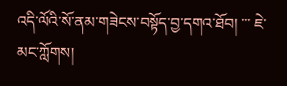འདི་ལོའི་སོ་ནམ་གཟེངས་བསྟོད་བྱ་དགའ་ཐོབ། ་་་ ཇེ་མང་ཀློགས།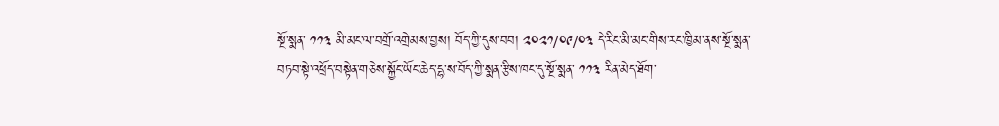སྔོ་སྨན་ ༡༡༣ མི་མང་ལ་བགྲོ་འགྲེམས་བྱས། བོད་ཀྱི་དུས་བབ། ༢༠༢༡/༠༩/༠༣ དེ་རིང་མི་མང་གིས་རང་ཁྱིམ་ནས་སྔོ་སྨན་བཏབ་སྟེ་འཕྲོད་བསྟེན་གཅེས་སྐྱོང་ཡོང་ཆེད་དྷ་ས་བོད་ཀྱི་སྨན་རྩིས་ཁང་དུ་སྔོ་སྨན་ ༡༡༣ རིན་མེད་ཐོག་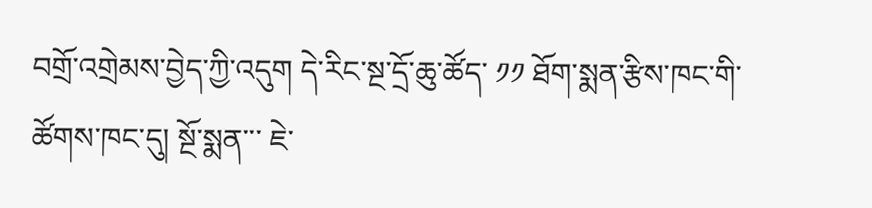བགྲོ་འགྲེམས་བྱེད་ཀྱི་འདུག དེ་རིང་སྔ་དྲོ་ཆུ་ཚོད་ ༡༡ ཐོག་སྨན་རྩིས་ཁང་གི་ཚོགས་ཁང་དུ། སྔོ་སྨན་་་ ཇེ་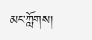མང་ཀློགས།